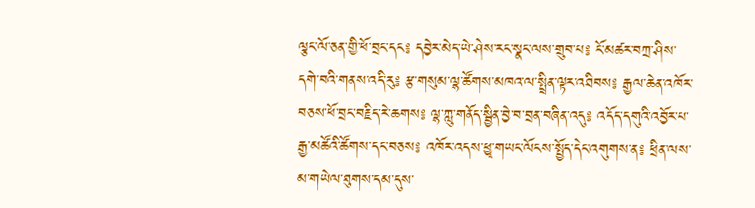ལྕང་ལོ་ཅན་གྱི་ཕོ་བྲང་དང༔ དབྱེར་མེད་ཡེ་ཤེས་རང་སྣང་ལས་གྲུབ་པ༔ ངོ་མཚར་བཀྲ་ཤིས་དགེ་བའི་གནས་འདི་རུ༔ རྩ་གསུམ་ལྷ་ཚོགས་མཁའ་ལ་སྤྲིན་ལྟར་འཐིབས༔ རྒྱལ་ཆེན་འཁོར་བཅས་ཕོ་བྲང་བརྗིད་རེ་ཆགས༔ ལྷ་ཀླུ་གནོད་སྦྱིན་བྱེ་བ་བྲན་བཞིན་འདུ༔ འདོད་དགུའི་འབྱོར་པ་རྒྱ་མཚོའི་ཚོགས་དང་བཅས༔ འཁོར་འདས་ཕྱྭ་གཡང་ལོངས་སྤྱོད་དེང་འགུགས་ན༔ ཕྲིན་ལས་མ་གཡེལ་ཐུགས་དམ་དུས་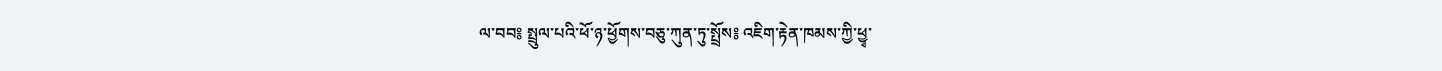ལ་བབ༔ སྤྲུལ་པའི་ཕོ་ཉ་ཕྱོགས་བཅུ་ཀུན་ཏུ་སྤྲོས༔ འཇིག་རྟེན་ཁམས་ཀྱི་ཕྱྭ་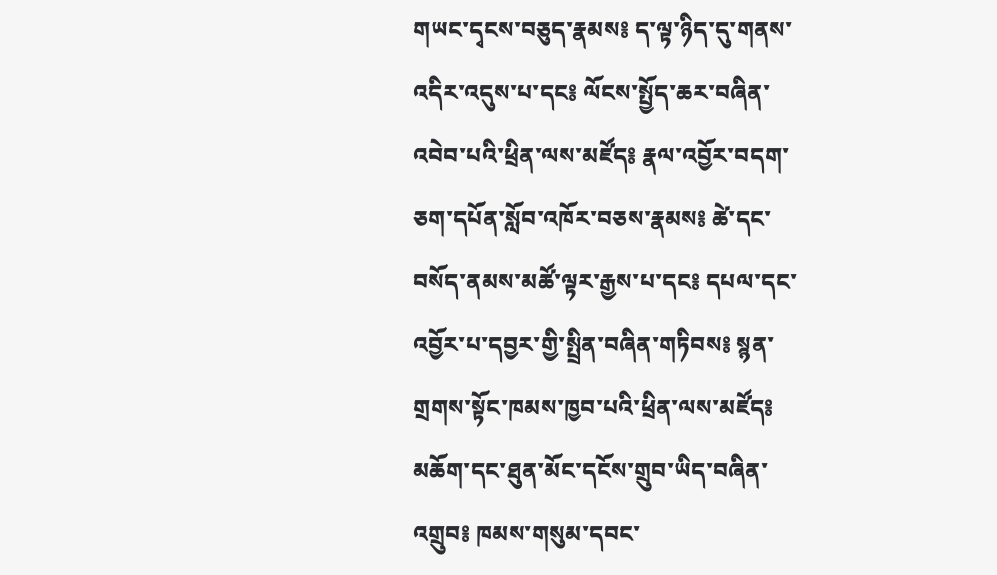གཡང་དྭངས་བཅུད་རྣམས༔ ད་ལྟ་ཉིད་དུ་གནས་འདིར་འདུས་པ་དང༔ ལོངས་སྤྱོད་ཆར་བཞིན་འབེབ་པའི་ཕྲིན་ལས་མཛོད༔ རྣལ་འབྱོར་བདག་ཅག་དཔོན་སློབ་འཁོར་བཅས་རྣམས༔ ཚེ་དང་བསོད་ནམས་མཚོ་ལྟར་རྒྱས་པ་དང༔ དཔལ་དང་འབྱོར་པ་དབྱར་གྱི་སྤྲིན་བཞིན་གཏིབས༔ སྙན་གྲགས་སྟོང་ཁམས་ཁྱབ་པའི་ཕྲིན་ལས་མཛོད༔ མཆོག་དང་ཐུན་མོང་དངོས་གྲུབ་ཡིད་བཞིན་འགྲུབ༔ ཁམས་གསུམ་དབང་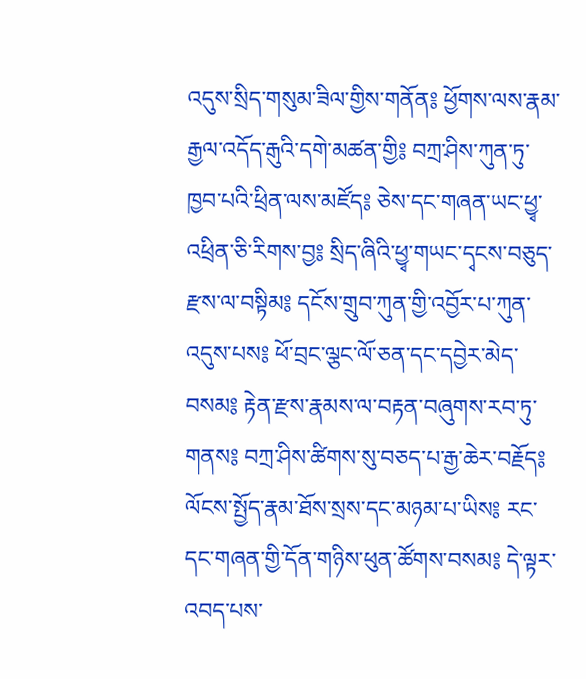འདུས་སྲིད་གསུམ་ཟིལ་གྱིས་གནོན༔ ཕྱོགས་ལས་རྣམ་རྒྱལ་འདོད་རྒུའི་དགེ་མཚན་གྱི༔ བཀྲ་ཤིས་ཀུན་ཏུ་ཁྱབ་པའི་ཕྲིན་ལས་མཛོད༔ ཅེས་དང་གཞན་ཡང་ཕྱྭ་འཕྲིན་ཅི་རིགས་བྱ༔ སྲིད་ཞིའི་ཕྱྭ་གཡང་དྭངས་བཅུད་རྫས་ལ་བསྟིམ༔ དངོས་གྲུབ་ཀུན་གྱི་འབྱོར་པ་ཀུན་འདུས་པས༔ ཕོ་བྲང་ལྕང་ལོ་ཅན་དང་དབྱེར་མེད་བསམ༔ རྟེན་རྫས་རྣམས་ལ་བརྟན་བཞུགས་རབ་ཏུ་གནས༔ བཀྲ་ཤིས་ཚིགས་སུ་བཅད་པ་རྒྱ་ཆེར་བརྗོད༔ ལོངས་སྤྱོད་རྣམ་ཐོས་སྲས་དང་མཉམ་པ་ཡིས༔ རང་དང་གཞན་གྱི་དོན་གཉིས་ཕུན་ཚོགས་བསམ༔ དེ་ལྟར་འབད་པས་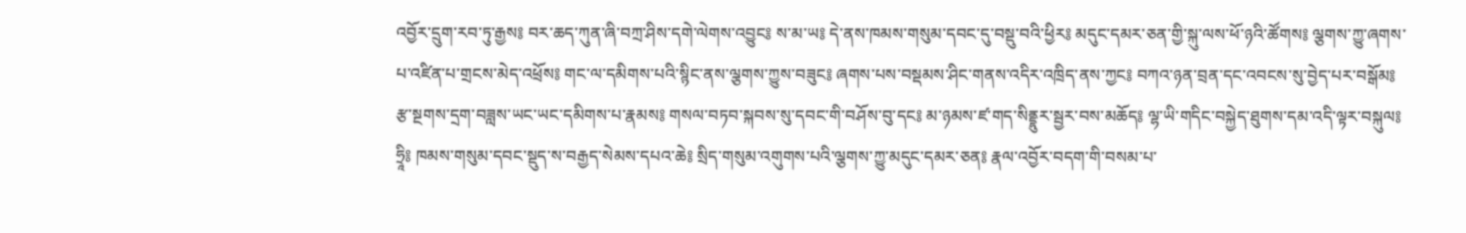འབྱོར་དྲུག་རབ་ཏུ་རྒྱས༔ བར་ཆད་ཀུན་ཞི་བཀྲ་ཤིས་དགེ་ལེགས་འབྱུང༔ ས་མ་ཡ༔ དེ་ནས་ཁམས་གསུམ་དབང་དུ་བསྡུ་བའི་ཕྱིར༔ མདུང་དམར་ཅན་གྱི་སྐུ་ལས་ཕོ་ཉའི་ཚོགས༔ ལྕགས་ཀྱུ་ཞགས་པ་འཛིན་པ་གྲངས་མེད་འཕྲོས༔ གང་ལ་དམིགས་པའི་སྙིང་ནས་ལྕགས་ཀྱུས་བཟུང༔ ཞགས་པས་བསྡམས་ཤིང་གནས་འདིར་འཁྲིད་ནས་ཀྱང༔ བཀའ་ཉན་བྲན་དང་འབངས་སུ་བྱེད་པར་བསྒོམ༔ རྩ་སྔགས་དྲག་བཟླས་ཡང་ཡང་དམིགས་པ་རྣམས༔ གསལ་བཏབ་སྐབས་སུ་དབང་གི་བཤོས་བུ་དང༔ མ་ཉམས་ཛ་གད་སིནྡྷུར་སྦྱར་བས་མཆོད༔ ལྷ་ཡི་གདིང་བསྐྱེད་ཐུགས་དམ་འདི་ལྟར་བསྐུལ༔ ཧྲཱི༔ ཁམས་གསུམ་དབང་སྡུད་ས་བརྒྱད་སེམས་དཔའ་ཆེ༔ སྲིད་གསུམ་འགུགས་པའི་ལྕགས་ཀྱུ་མདུང་དམར་ཅན༔ རྣལ་འབྱོར་བདག་གི་བསམ་པ་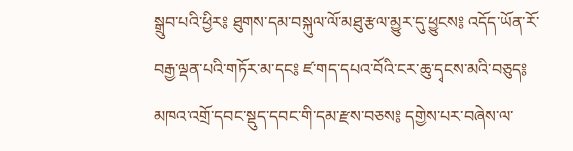སྒྲུབ་པའི་ཕྱིར༔ ཐུགས་དམ་བསྐུལ་ལོ་མཐུ་རྩལ་མྱུར་དུ་ཕྱུངས༔ འདོད་ཡོན་རོ་བརྒྱ་ལྡན་པའི་གཏོར་མ་དང༔ ཛ་གད་དཔའ་བོའི་ངར་ཆུ་དྭངས་མའི་བཅུད༔ མཁའ་འགྲོ་དབང་སྡུད་དབང་གི་དམ་རྫས་བཅས༔ དགྱེས་པར་བཞེས་ལ་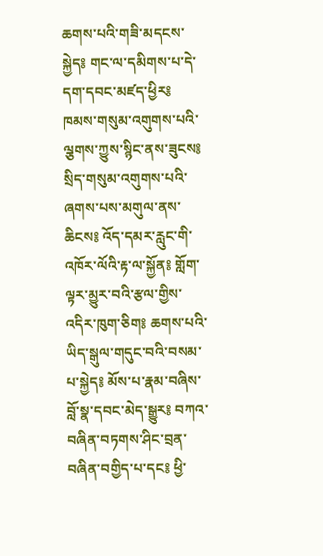ཆགས་པའི་གཟི་མདངས་སྐྱེད༔ གང་ལ་དམིགས་པ་དེ་དག་དབང་མཛད་ཕྱིར༔ ཁམས་གསུམ་འགུགས་པའི་ལྕགས་ཀྱུས་སྙིང་ནས་ཟུངས༔ སྲིད་གསུམ་འགུགས་པའི་ཞགས་པས་མགུལ་ནས་ཆིངས༔ འོད་དམར་རླུང་གི་འཁོར་ལོའི་རྟ་ལ་སྐྱོན༔ གློག་ལྟར་མྱུར་བའི་རྩལ་གྱིས་འདིར་ཁུག་ཅིག༔ ཆགས་པའི་ཡིད་སྒུལ་གདུང་བའི་བསམ་པ་སྐྱེད༔ མོས་པ་རྣམ་བཞིས་བློ་སྣ་དབང་མེད་སྒྱུར༔ བཀའ་བཞིན་བཏགས་ཤིང་བྲན་བཞིན་བགྱིད་པ་དང༔ ཕྱི་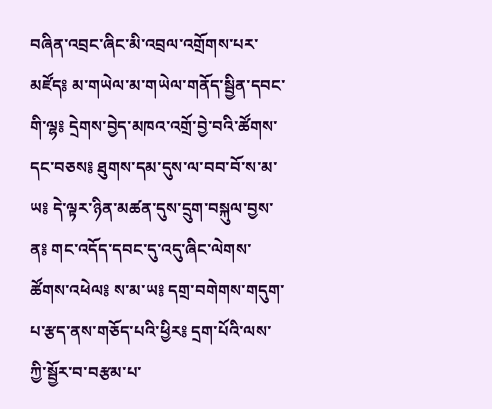བཞིན་འབྲང་ཞིང་མི་འབྲལ་འགྲོགས་པར་མཛོད༔ མ་གཡེལ་མ་གཡེལ་གནོད་སྦྱིན་དབང་གི་ལྷ༔ དྲེགས་བྱེད་མཁའ་འགྲོ་བྱེ་བའི་ཚོགས་དང་བཅས༔ ཐུགས་དམ་དུས་ལ་བབ་བོ་ས་མ་ཡ༔ དེ་ལྟར་ཉིན་མཚན་དུས་དྲུག་བསྐུལ་བྱས་ན༔ གང་འདོད་དབང་དུ་འདུ་ཞིང་ལེགས་ཚོགས་འཕེལ༔ ས་མ་ཡ༔ དགྲ་བགེགས་གདུག་པ་རྩད་ནས་གཅོད་པའི་ཕྱིར༔ དྲག་པོའི་ལས་ཀྱི་སྦྱོར་བ་བརྩམ་པ་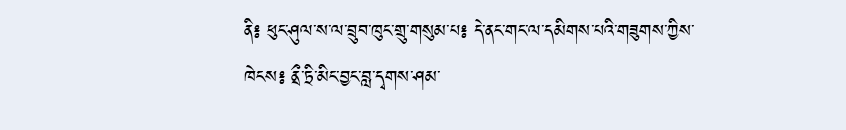ནི༔ ཕུང་ཤུལ་ས་ལ་བྲུབ་ཁུང་གྲུ་གསུམ་པ༔ དེ་ནང་གང་ལ་དམིགས་པའི་གཟུགས་ཀྱིས་ཁེངས༔ ནྲྀ་ཏྲི་མིང་བྱང་བླ་དྭགས་ཤམ་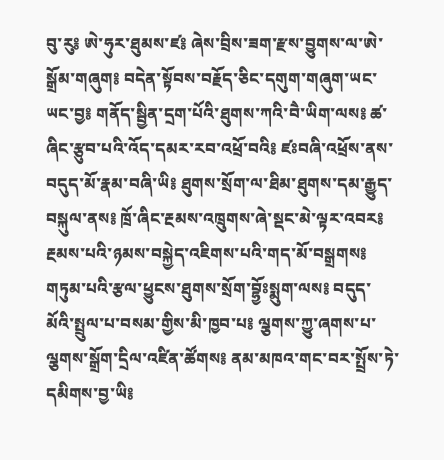བུ་རུ༔ ཨེ་ཧུར་ཐུམས་ཛ༔ ཞེས་བྲིས་ཟག་རྫས་བྱུགས་ལ་ཨེ་སྒྲོམ་གཞུག༔ བདེན་སྟོབས་བརྗོད་ཅིང་དགུག་གཞུག་ཡང་ཡང་བྱ༔ གནོད་སྦྱིན་དྲག་པོའི་ཐུགས་ཀའི་བཻ་ཡིག་ལས༔ ཚ་ཞིང་རྩུབ་པའི་འོད་དམར་རབ་འཕྲོ་བའི༔ ཛཿབཞི་འཕྲོས་ནས་བདུད་མོ་རྣམ་བཞི་ཡི༔ ཐུགས་སྲོག་ལ་ཐིམ་ཐུགས་དམ་རྒྱུད་བསྐུལ་ནས༔ ཁྲོ་ཞིང་རྔམས་འཁྲུགས་ཞེ་སྡང་མེ་ལྟར་འབར༔ རྔམས་པའི་ཉམས་བསྐྱེད་འཇིགས་པའི་གད་མོ་བསྒྲགས༔ གཏུམ་པའི་རྩལ་ཕྱུངས་ཐུགས་སྲོག་བྷྱོཿསྨུག་ལས༔ བདུད་མོའི་སྤྲུལ་པ་བསམ་གྱིས་མི་ཁྱབ་པ༔ ལྕགས་ཀྱུ་ཞགས་པ་ལྕགས་སྒྲོག་དྲིལ་འཛིན་ཚོགས༔ ནམ་མཁའ་གང་བར་སྤྲོས་ཏེ་དམིགས་བྱ་ཡི༔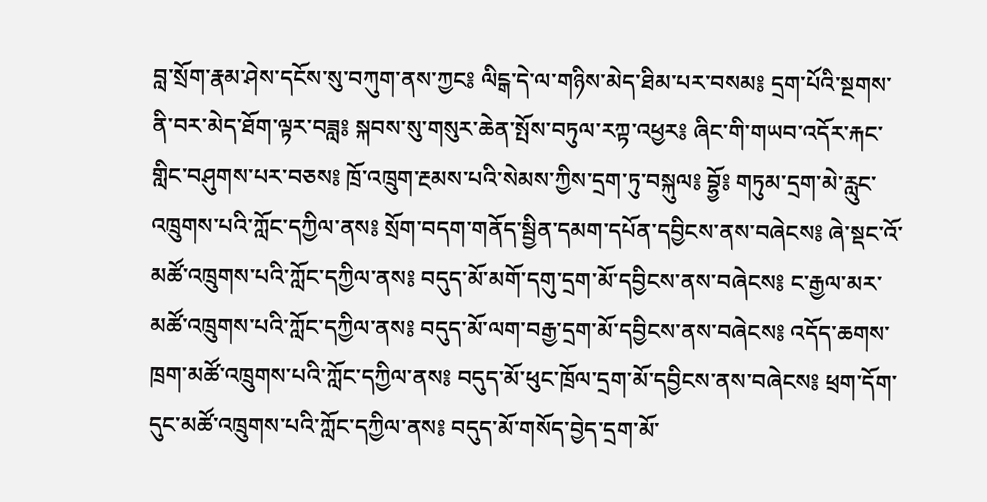བླ་སྲོག་རྣམ་ཤེས་དངོས་སུ་བཀུག་ནས་ཀྱང༔ ལིངྒ་དེ་ལ་གཉིས་མེད་ཐིམ་པར་བསམ༔ དྲག་པོའི་སྔགས་ནི་བར་མེད་ཐོག་ལྟར་བཟླ༔ སྐབས་སུ་གསུར་ཆེན་སྤོས་བཏུལ་རཀྟ་འཕྱར༔ ཞིང་གི་གཡབ་འདོར་རྐང་གླིང་བཤུགས་པར་བཅས༔ ཁྲོ་འཁྲུག་རྔམས་པའི་སེམས་ཀྱིས་དྲག་ཏུ་བསྐུལ༔ བྷྱོ༔ གཏུམ་དྲག་མེ་རླུང་འཁྲུགས་པའི་ཀློང་དཀྱིལ་ནས༔ སྲོག་བདག་གནོད་སྦྱིན་དམག་དཔོན་དབྱིངས་ནས་བཞེངས༔ ཞེ་སྡང་འོ་མཚོ་འཁྲུགས་པའི་ཀློང་དཀྱིལ་ནས༔ བདུད་མོ་མགོ་དགུ་དྲག་མོ་དབྱིངས་ནས་བཞེངས༔ ང་རྒྱལ་མར་མཚོ་འཁྲུགས་པའི་ཀློང་དཀྱིལ་ནས༔ བདུད་མོ་ལག་བརྒྱ་དྲག་མོ་དབྱིངས་ནས་བཞེངས༔ འདོད་ཆགས་ཁྲག་མཚོ་འཁྲུགས་པའི་ཀློང་དཀྱིལ་ནས༔ བདུད་མོ་ཕུང་ཁྲོལ་དྲག་མོ་དབྱིངས་ནས་བཞེངས༔ ཕྲག་དོག་དུང་མཚོ་འཁྲུགས་པའི་ཀློང་དཀྱིལ་ནས༔ བདུད་མོ་གསོད་བྱེད་དྲག་མོ་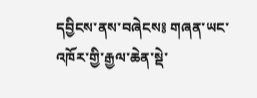དབྱིངས་ནས་བཞེངས༔ གཞན་ཡང་འཁོར་གྱི་རྒྱལ་ཆེན་སྡེ་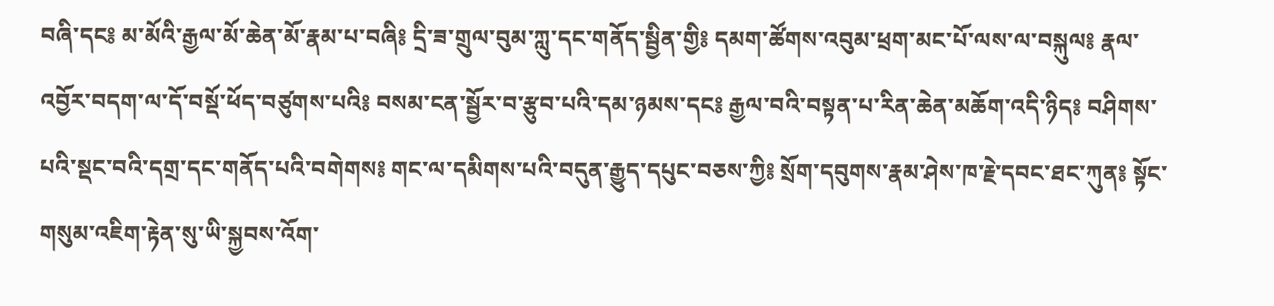བཞི་དང༔ མ་མོའི་རྒྱལ་མོ་ཆེན་མོ་རྣམ་པ་བཞི༔ དྲི་ཟ་གྲུལ་བུམ་ཀླུ་དང་གནོད་སྦྱིན་གྱི༔ དམག་ཚོགས་འབུམ་ཕྲག་མང་པོ་ལས་ལ་བསྐུལ༔ རྣལ་འབྱོར་བདག་ལ་དོ་བསྡོ་ཕོད་བཙུགས་པའི༔ བསམ་ངན་སྦྱོར་བ་རྩུབ་པའི་དམ་ཉམས་དང༔ རྒྱལ་བའི་བསྟན་པ་རིན་ཆེན་མཆོག་འདི་ཉིད༔ བཤིགས་པའི་སྡང་བའི་དགྲ་དང་གནོད་པའི་བགེགས༔ གང་ལ་དམིགས་པའི་བདུན་རྒྱུད་དཔུང་བཅས་ཀྱི༔ སྲོག་དབུགས་རྣམ་ཤེས་ཁ་རྗེ་དབང་ཐང་ཀུན༔ སྟོང་གསུམ་འཇིག་རྟེན་སུ་ཡི་སྐྱབས་འོག་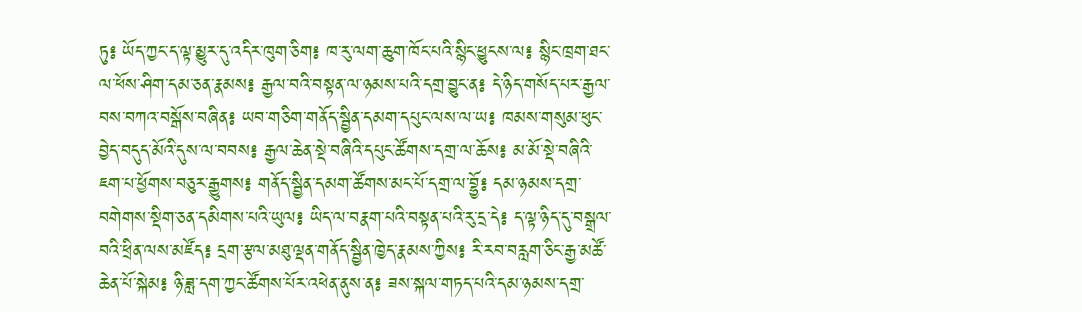ཏུ༔ ཡོད་ཀྱང་ད་ལྟ་མྱུར་དུ་འདིར་ཁུག་ཅིག༔ ཁ་རུ་ལག་ཆུག་ཁོང་པའི་སྙིང་ཕྱུངས་ལ༔ སྙིང་ཁྲག་ཐང་ལ་ཕོས་ཤིག་དམ་ཅན་རྣམས༔ རྒྱལ་བའི་བསྟན་ལ་ཉམས་པའི་དགྲ་བྱུང་ན༔ དེ་ཉིད་གསོད་པར་རྒྱལ་བས་བཀའ་བསྒོས་བཞིན༔ ཡབ་གཅིག་གནོད་སྦྱིན་དམག་དཔུང་ལས་ལ་ཡ༔ ཁམས་གསུམ་ཕུང་བྱེད་བདུད་མོའི་དུས་ལ་བབས༔ རྒྱལ་ཆེན་སྡེ་བཞིའི་དཔུང་ཚོགས་དགྲ་ལ་ཆོས༔ མ་མོ་སྡེ་བཞིའི་ཇག་པ་ཕྱོགས་བཅུར་རྒྱུགས༔ གནོད་སྦྱིན་དམག་ཚོགས་མང་པོ་དགྲ་ལ་བྷྱོ༔ དམ་ཉམས་དགྲ་བགེགས་སྡིག་ཅན་དམིགས་པའི་ཡུལ༔ ཡིད་ལ་བརྣག་པའི་བསྟན་པའི་རུ་དྲ་དེ༔ ད་ལྟ་ཉིད་དུ་བསྒྲལ་བའི་ཕྲིན་ལས་མཛོད༔ དྲག་རྩལ་མཐུ་ལྡན་གནོད་སྦྱིན་ཁྱེད་རྣམས་ཀྱིས༔ རི་རབ་བརླག་ཅིང་རྒྱ་མཚོ་ཆེན་པོ་སྐེམ༔ ཉི་ཟླ་དག་ཀྱང་ཚོགས་པོར་འཕེན་ནུས་ན༔ ཟས་སྐལ་གཏད་པའི་དམ་ཉམས་དགྲ་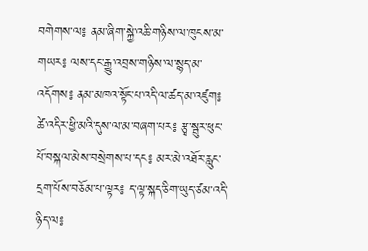བགེགས་ལ༔ ནམ་ཞིག་སྐྱེ་འཆི་གཉིས་ལ་ཁུངས་མ་གཡར༔ ལས་དང་རྒྱུ་འབྲས་གཉིས་ལ་སྙད་མ་འདོགས༔ ནམ་མཁའ་སྟོང་པ་འདི་ལ་ཚད་མ་འཛུག༔ ཚེ་འདིར་ཕྱི་མའི་དུས་ལ་མ་བཞག་པར༔ རྩྭ་སྦུར་ཕུང་པོ་བསྐལ་མེས་བསྲེགས་པ་དང༔ མར་མེ་འཐོར་རླུང་དྲག་པོས་བཅོམ་པ་ལྟར༔ ད་ལྟ་སྐད་ཅིག་ཡུད་ཙམ་འདི་ཉིད་ལ༔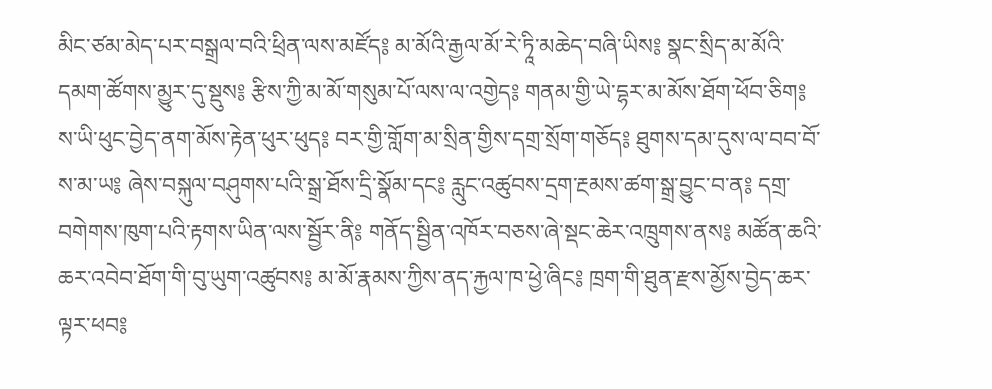མིང་ཙམ་མེད་པར་བསྒྲལ་བའི་ཕྲིན་ལས་མཛོད༔ མ་མོའི་རྒྱལ་མོ་རེ་ཏཱི་མཆེད་བཞི་ཡིས༔ སྣང་སྲིད་མ་མོའི་དམག་ཚོགས་མྱུར་དུ་སྡུས༔ རྩིས་ཀྱི་མ་མོ་གསུམ་པོ་ལས་ལ་འགྱེད༔ གནམ་གྱི་ཡེ་དྷར་མ་མོས་ཐོག་ཕོབ་ཅིག༔ ས་ཡི་ཕུང་བྱེད་ནག་མོས་རྟེན་ཕུར་ཕུད༔ བར་གྱི་གློག་མ་སྲིན་གྱིས་དགྲ་སྲོག་གཅོད༔ ཐུགས་དམ་དུས་ལ་བབ་བོ་ས་མ་ཡ༔ ཞེས་བསྐུལ་བཤུགས་པའི་སྒྲ་ཐོས་དྲི་སྣོམ་དང༔ རླུང་འཚུབས་དྲག་རྔམས་ཚག་སྒྲ་བྱུང་བ་ན༔ དགྲ་བགེགས་ཁུག་པའི་རྟགས་ཡིན་ལས་སྦྱོར་ནི༔ གནོད་སྦྱིན་འཁོར་བཅས་ཞེ་སྡང་ཆེར་འཁྲུགས་ནས༔ མཚོན་ཆའི་ཆར་འབེབ་ཐོག་གི་བུ་ཡུག་འཚུབས༔ མ་མོ་རྣམས་ཀྱིས་ནད་རྐྱལ་ཁ་ཕྱེ་ཞིང༔ ཁྲག་གི་ཐུན་རྫས་མྱོས་བྱེད་ཆར་ལྟར་ཕབ༔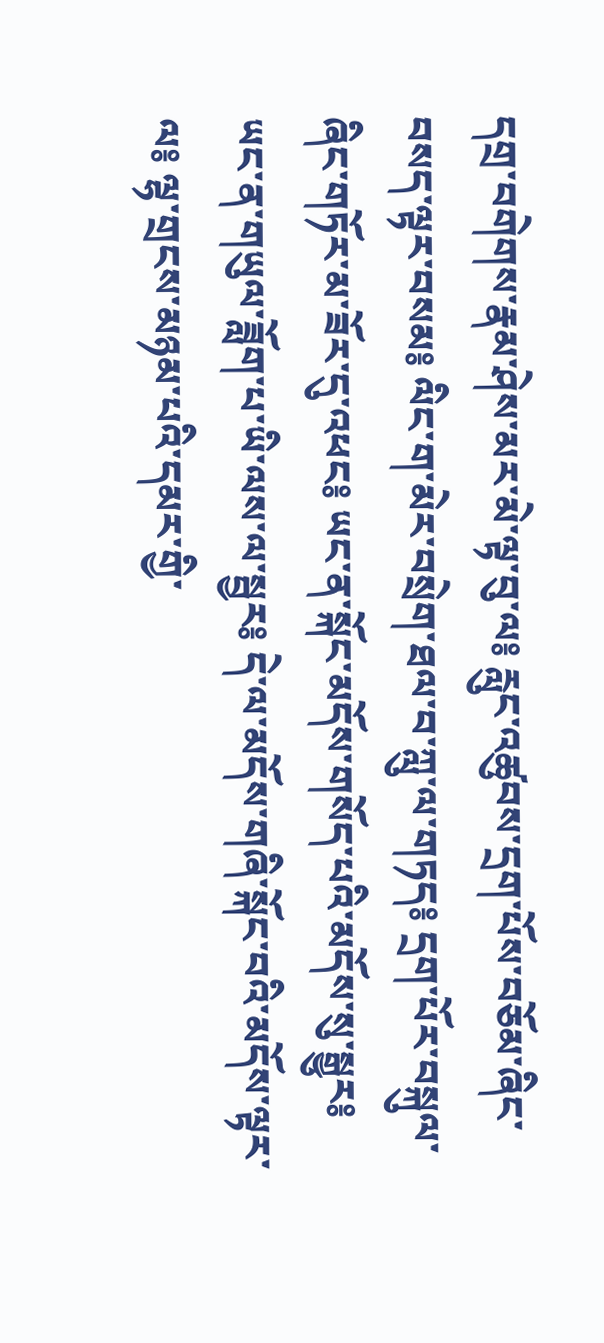དགྲ་བགེགས་རྣམ་ཤེས་མར་མེ་ལྟ་བུ་ལ༔ རླུང་འཚུབས་དྲག་པོས་བཅོམ་ཞིང་བསད་ལྟར་བསམ༔ ལིང་ག་མེར་བསྲེག་ཐལ་བ་ཀླུ་ལ་གཏད༔ དྲག་པོར་བསྐུལ་ཞིང་གཏོར་མ་ཟོར་དུ་འཕང༔ ཡང་ན་སྐོང་མདོས་གསོད་པའི་མདོས་སུ་སྒྱུར༔ ཡང་ན་གཡུལ་ཟློག་པ་ཡི་ལས་ལ་སྦྱར༔ དེ་ལ་མདོས་གཞི་སྐོང་བའི་མདོས་ལྟར་ལ༔ ལྷ་གྲངས་མཉམ་པའི་དམར་གྱི་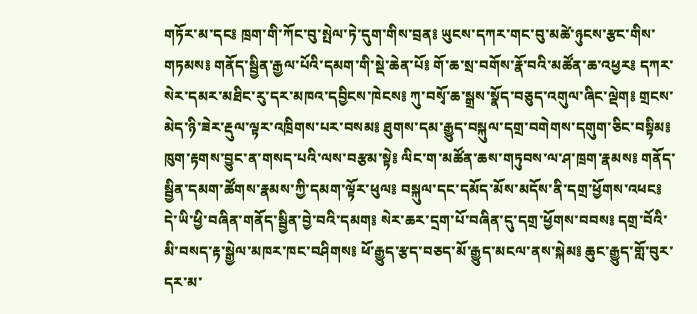གཏོར་མ་དང༔ ཁྲག་གི་ཀོང་བུ་སྤེལ་ཏེ་དུག་གིས་བྲན༔ ཡུངས་དཀར་གང་བུ་མཚེ་ཉུངས་རྩང་གིས་གཏམས༔ གནོད་སྦྱིན་རྒྱལ་པོའི་དམག་གི་སྡེ་ཆེན་པོ༔ གོ་ཆ་སྲ་བགོས་རྣོ་བའི་མཚོན་ཆ་འཕྱར༔ དཀར་སེར་དམར་མཐིང་རུ་དར་མཁའ་དབྱིངས་ཁེངས༔ ཀུ་བསྭོ་ཆ་སྒྲས་སྣོད་བཅུད་འགུལ་ཞིང་ལྡེག༔ གྲངས་མེད་ཉི་ཟེར་རྡུལ་ལྟར་འཁྲིགས་པར་བསམ༔ ཐུགས་དམ་རྒྱུད་བསྐུལ་དགྲ་བགེགས་དགུག་ཅིང་བསྟིམ༔ ཁུག་རྟགས་བྱུང་ན་གསད་པའི་ལས་བརྩམ་སྟེ༔ ལིང་ག་མཚོན་ཆས་གཏུབས་ལ་ཤ་ཁྲག་རྣམས༔ གནོད་སྦྱིན་དམག་ཚོགས་རྣམས་ཀྱི་དམག་ལྟོར་ཕུལ༔ བསྐུལ་དང་དམོད་མོས་མདོས་ནི་དགྲ་ཕྱོགས་འཕང༔ དེ་ཡི་ཕྱི་བཞིན་གནོད་སྦྱིན་བྱེ་བའི་དམག༔ སེར་ཆར་དྲག་པོ་བཞིན་དུ་དགྲ་ཕྱོགས་བབས༔ དགྲ་བོའི་མི་བསད་རྟ་སྒྱེལ་མཁར་ཁང་བཤིགས༔ ཕོ་རྒྱུད་རྩད་བཅད་མོ་རྒྱུད་མངལ་ནས་སྐེམ༔ ཆུང་རྒྱུད་གློ་བུར་དར་མ་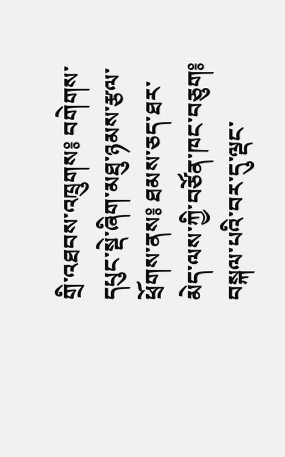གྲི་འཐབས་འཁྲུགས༔ བགེགས་དཔུང་སྡེ་ཞིག་མཐུ་ཉམས་རྩལ་ཕྲོགས་ནས༔ ཐམས་ཅད་ཐར་མེད་ལས་ཀྱི་བཙོན་ཁང་བཅུག༔ བསྐལ་པའི་བར་དུ་ལྡང་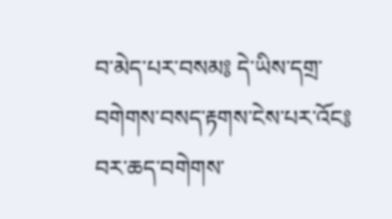བ་མེད་པར་བསམ༔ དེ་ཡིས་དགྲ་བགེགས་བསད་རྟགས་ངེས་པར་འོང༔ བར་ཆད་བགེགས་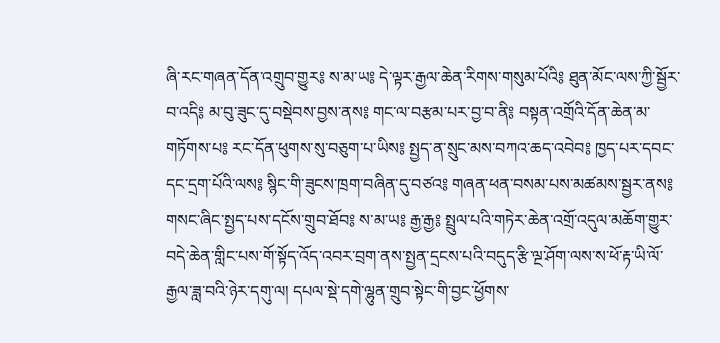ཞི་རང་གཞན་དོན་འགྲུབ་གྱུར༔ ས་མ་ཡ༔ དེ་ལྟར་རྒྱལ་ཆེན་རིགས་གསུམ་པོའི༔ ཐུན་མོང་ལས་ཀྱི་སྦྱོར་བ་འདི༔ མ་བུ་ཟུང་དུ་བསྡེབས་བྱས་ནས༔ གང་ལ་བརྩམ་པར་བྱ་བ་ནི༔ བསྟན་འགྲོའི་དོན་ཆེན་མ་གཏོགས་པ༔ རང་དོན་ཕུགས་སུ་བཅུག་པ་ཡིས༔ སྤྱད་ན་སྲུང་མས་བཀའ་ཆད་འབེབ༔ ཁྱད་པར་དབང་དང་དྲག་པོའི་ལས༔ སྙིང་གི་ཟུངས་ཁྲག་བཞིན་དུ་བཙའ༔ གཞན་ཕན་བསམ་པས་མཚམས་སྦྱར་ནས༔ གསང་ཞིང་སྤྱད་པས་དངོས་གྲུབ་ཐོབ༔ ས་མ་ཡ༔ རྒྱ་རྒྱ༔ སྤྲུལ་པའི་གཏེར་ཆེན་འགྲོ་འདུལ་མཆོག་གྱུར་བདེ་ཆེན་གླིང་པས་གོ་སྟོད་འོད་འབར་བྲག་ནས་སྤྱན་དྲངས་པའི་བདུད་རྩི་ལྔ་ཤོག་ལས་ས་ཕོ་རྟ་ཡི་ལོ་རྒྱལ་ཟླ་བའི་ཉེར་དགུ་ལ། དཔལ་སྡེ་དགེ་ལྷུན་གྲུབ་སྟེང་གི་བྱང་ཕྱོགས་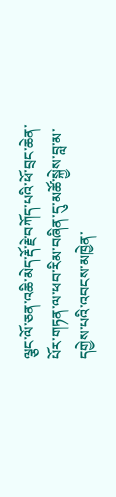ལྕང་ལོ་ཅན་འཆི་མེད་རྡོ་རྗེ་བཀོད་པའི་ཕོ་བྲང་ཆེན་པོར་གཏན་ལ་ཕབ་རིམ་བཞིན་དུ་མཚོ་སྐྱེས་བླ་མ་དགྱེས་པའི་འབངས་མཁྱེན་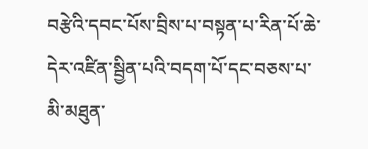བརྩེའི་དབང་པོས་བྲིས་པ་བསྟན་པ་རིན་པོ་ཆེ་དེར་འཛིན་སྦྱིན་པའི་བདག་པོ་དང་བཅས་པ་མི་མཐུན་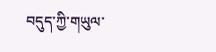བདུད་ཀྱི་གཡུལ་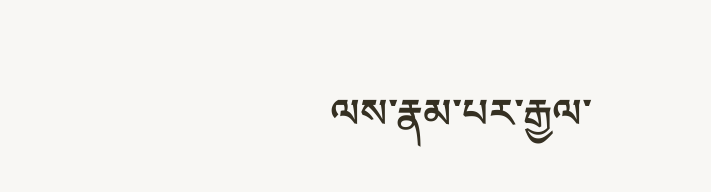ལས་རྣམ་པར་རྒྱལ་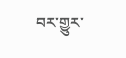བར་གྱུར་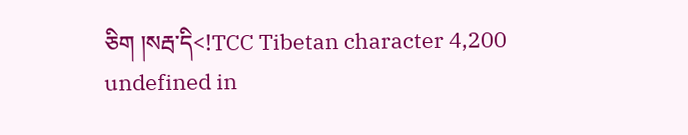ཅིག །སརྦ་དི<!TCC Tibetan character 4,200 undefined in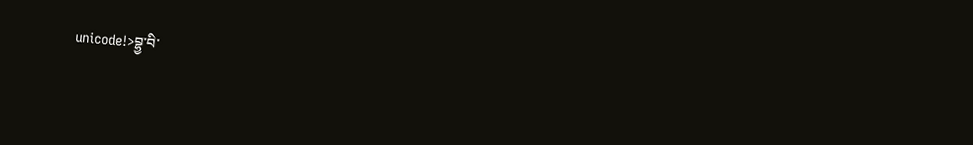unicode!>བྷྱ་བི་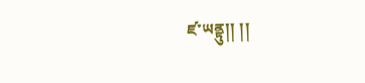ཛ་ཡནྟུ།། །།